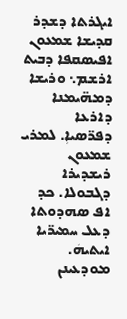ܐܝܓܪܬܐ ܕܫܕܪ ܩܕܝܫܐ ܫܡܥܘܢ ܐܦܝܣܩܦܐ ܕܒܝܬ ܐܪܫܡ܆ ܘܪܝܫܐ ܕܡܗ̈ܝܡܢܐ ܕܐܪܥܐ ܕܦܪ̈ܣܝܐܼ. ܠܡܪܝ ܫܡܥܘܢ ܪܝܫܕܝܪܐ ܕܓܒܘܠܐ. ܟܕ ܐܦ ܣܗܕܘܬܐ ܕܥܠ ܚܡܝܪ̈ܝܐ ܐܝܬܝܗܿ. ܡܘܕܥܝܢܢ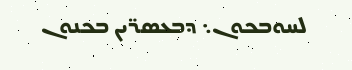ܠܚܘܒܟܘܢ܆ ܕܒܥܣܪ̈ܝܢ ܒܟܢܘܢ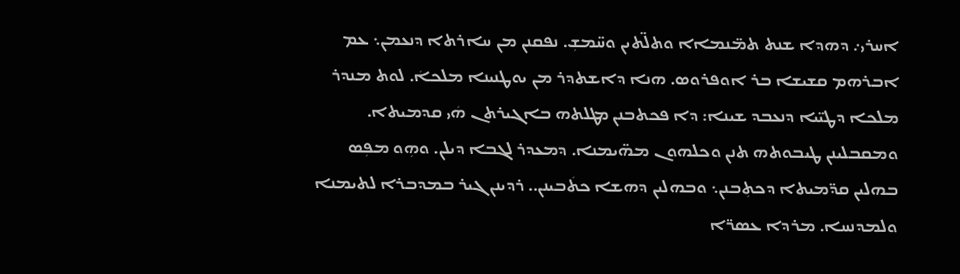ܐܚܪܝ܇ ܕܗܕܐ ܫܢܬ ܬܡ̈ܢܡܐܐ ܘܬܠ̈ܬܝܢ ܘܚ̈ܡܫܼ. ܢܦܩܢܢ ܡܢ ܚܐܪܬܐ ܕܢܥܡܢ܆ ܥܡ ܐܒܪܗܡ ܩܫܝܫܐ ܒܪ ܐܘܦܪܘܣ. ܗܢܐ ܕܐܫܬܕܪ ܡܢ ܝܘܛܢܝܢܐ ܡܠܟܐܿ. ܠܘܬ ܡܢܕܪ ܡܠܟܐ ܕܛܝ̈ܝܐ ܕܢܥܒܕ ܫܝܢܐ: ܕܐ ܦܟܬܒܢܢ ܡܛܠܬܗ ܒܐܓܝܪܬܢ ܗܿܝ ܩܕܡܝܬܐ. ܘܡܩܒܠܝܢܢ ܛܝܒܘܬܗ ܬܢܢ ܘܟܠܗܘܢ ܡܗ̈ܝܡܢܐ. ܕܡܥܕܪ ܠܓܒܐ ܕܝܠܢ. ܘܗܼܘ ܡܦܼܣ ܒܗܠܝܢ ܩܕ̈ܡܝܬܐ ܕܟܬܼܒܢܢ܆ ܘܒܗܠܝܢ ܕܗܫܐ ܟܬܿܒܝܢܢ.. ܪܕܝܢܢ ܓܝܪ ܒܡܕܒܪܐ ܠܬܝܡܢܐ ܘܠܡܕܢܚܐ. ܡܪܕܐ ܥܣܪ̈ܐ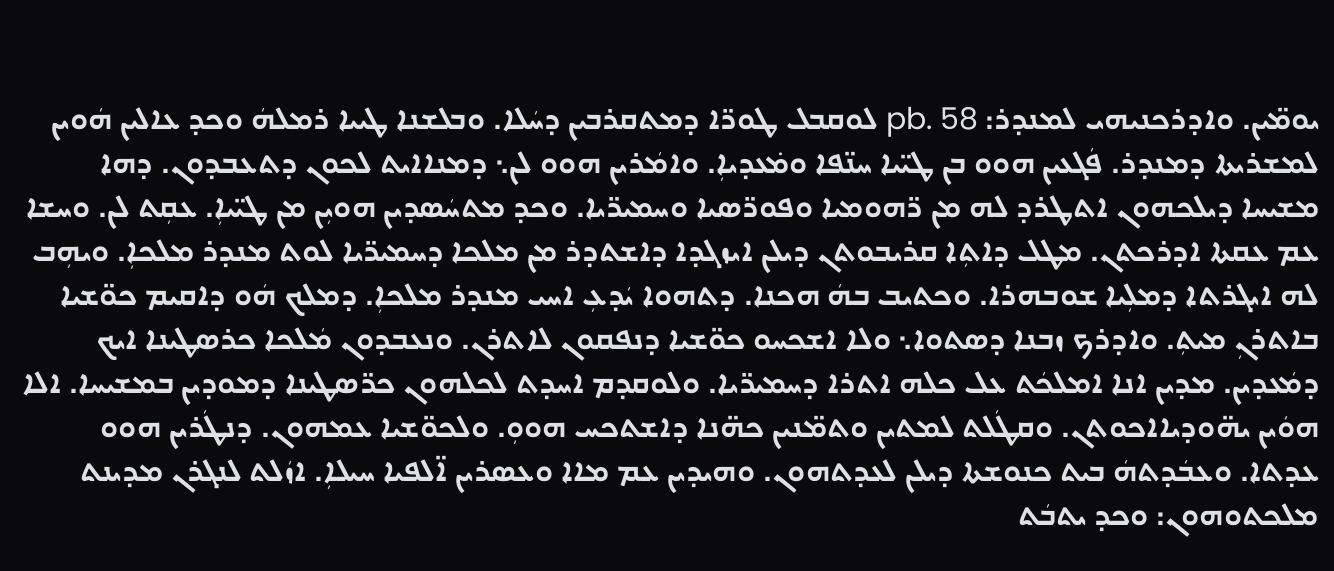ܝܘܡ̈ܝܢ. ܘܐܕܪܟܢܝܗܝ ܠܡܢܕܪ: pb. 58 ܠܘܩܒܠ ܛܘܪ̈ܐ ܕܡܬܩܪܒܝܢ ܕܚܿܠܐ. ܘܒܠܫܢܐ ܛܝܝܐ ܪܡܠܗܿ ܘܟܕ ܥܐܠܝܢ ܗܿܘܝܢ ܠܡܫܪܝܬܐ ܕܡܢܕܪ. ܦܿܓܥܝܢ ܗܘܘ ܒܢ ܛܝ̈ܝܐ ܚܢ̈ܦܐ ܘܡ݁ܥܕܝܐܼ. ܘܐܡܿܪܝܢ ܗܘܘ ܠܢ܆ ܕܡܢܐܐܝܬ ܠܟܘܢ ܕܬܥܒܕܘܢ. ܕܗܐ ܡܫܝܚܐ ܕܝܠܟܗܘܢ ܐܬܛܪܕ ܠܗ ܡܢ ܪ̈ܗܘܡܝܐ ܘܦܘܪ̈ܣܝܐ ܘܚܡܝܪ̈ܝܐ. ܘܟܕ ܡܬܚܿܣܕܝܢ ܗܘܝܼܢ ܡܢ ܛܝ̈ܝܐܼ. ܥܩܼܬ ܠܢ. ܘܚܫܐ ܥܡ ܥܩܬܐ ܐܕܪܟܬܢ. ܡܛܠ ܕܐܬܼܐ ܩܪܝܒܘܬܢ ܕܝܠܢ ܐܝܙܓܕܐ ܕܐܫܬܕܪ ܡܢ ܡܠܟܐ ܕܚܡܝܪ̈ܝܐ ܠܘܬ ܡܢܕܪ ܡܠܟܐܼ. ܘܝܗܼܒ ܠܗ ܐܝܓܪܬܐ ܕܡܠܼܝܐ ܫܘܒܗܪܐ. ܘܟܬܝܒ ܒܗܿ ܗܟܢܐ. ܕܬܗܘܐ ܝܿܕܥܼ ܐܚܝ ܡܢܕܪ ܡܠܟܐܼ. ܕܡܠܟ ܗܿܘ ܕܐܩܝܡ ܟܘ̈ܫܝܐ ܒܐܬܪܢܼ ܡܝܬܼ. ܘܐܕܪܟ ܙܒܢܐ ܕܣܬܘܐ܆ ܘܠܐ ܐܫܟܚܘ ܟܘ̈ܫܝܐ ܕܢܦܩܘܢ ܠܐܬܪܢ. ܘܢܥܒܕܘܢ ܡܿܠܟܐ ܟܪܣܛܝܢܐ ܐܝܟ ܕܡܿܥܕܝܢ. ܡܕܝܢ ܐܢܐ ܐܡܠܟܿܬ ܥܠ ܟܠܗ ܐܬܪܐ ܕܚܡܝܪ̈ܝܐ. ܘܠܘܩܕܡ ܐܚܕܬ ܠܟܠܗܘܢ ܟܪ̈ܣܛܝܢܐ ܕܡܘܕܝܢ ܒܡܫܝܚܐ. ܐܠܐ ܗܘܿܝܢ ܝܗ̈ܘܕܝܐܐܟܘܬܢ. ܘܩܛܿܠܬ ܠܡܬܝܢ ܘܬܡ̈ܢܝܢ ܟܗ̈ܢܐ ܕܐܫܬܟܚ ܗܘܘܼ. ܘܠܟܘ̈ܫܝܐ ܥܡܗܘܢ. ܕܢܛܿܪܝܢ ܗܘܘ ܥܕܬܐ. ܘܥܒܿܕܬܗܿ ܒܝܬ ܟܢܘܫܬܐ ܕܝܠܢ ܠܥܕܬܗܘܢ. ܘܗܝܕܝܢ ܥܡ ܡܐܐ ܘܥܣܪܝܢ ܐ̈ܠܦܝܐ ܚܝܠܐܼ. ܐܙܿܠܬ ܠܢܓܪܢ ܡܕܝܢܬ ܡܠܟܬܘܗܘܢ: ܘܟܕ ܝܬܒܿܬ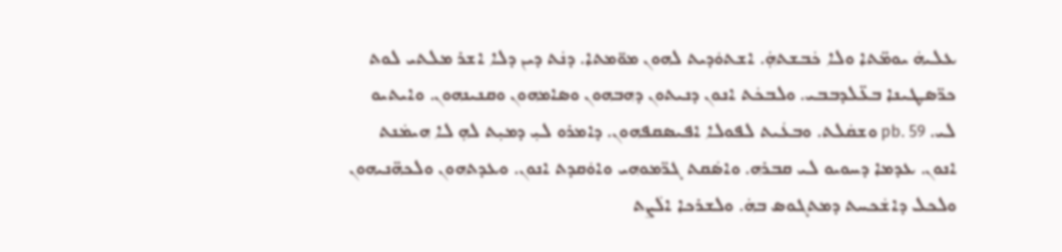ܥܠܝܗܿ ܝܘܡ̈ܬܐ ܘܠܐ ܟܿܒܫܬܗܼܿ. ܐܫܬܘܿܕܝܬ ܠܗܘܢ ܡܘ̈ܡܬܐ. ܕܢܿܬ ܕܝܢ ܕܠܐ ܐܫܪ ܡܠܬܝ ܠܘܬ ܟܪ̈ܣܛܝܢܐ ܒܥ̈ܠܕܒܒܝ. ܘܠܒܟܿܬ ܐܢܘܢ ܕܢܝܬܘܢ ܕܗܒܗܘܢ ܘܣܐܡܗܘܢ ܘܩܢܝܢܗܘܢ. ܘܐܝܬܝܘ ܠܝ. pb. 59 ܘܫܩܿܠܬ. ܘܒܥܿܝܬ ܠܦܘܠܐ ܐܦܝܣܩܦܗܘܢ. ܕܐܡܪܘ ܠܝܼ ܕܡܝܼܬ ܠܗܼ ܠܐ ܗܝܡܿܢܬ ܐܢܘܢ. ܥܕܡܐ ܕܚܘܝܘ ܠܝ ܩܒܪܗ. ܘܐܣܿܩܬ ܓܪ̈ܡܘܗܝ ܘܐܘܿܩܕܬ ܐܢܘܢ. ܘܥܕܬܗܘܢ ܘܠܟܗ̈ܢܝܗܘܢ ܘܠܟܠ ܕܐܫܿܟܚܬ ܕܡܬܓܘܣ ܒܗܿ. ܘܠܫܪܟܐ ܐܠܿܨܬ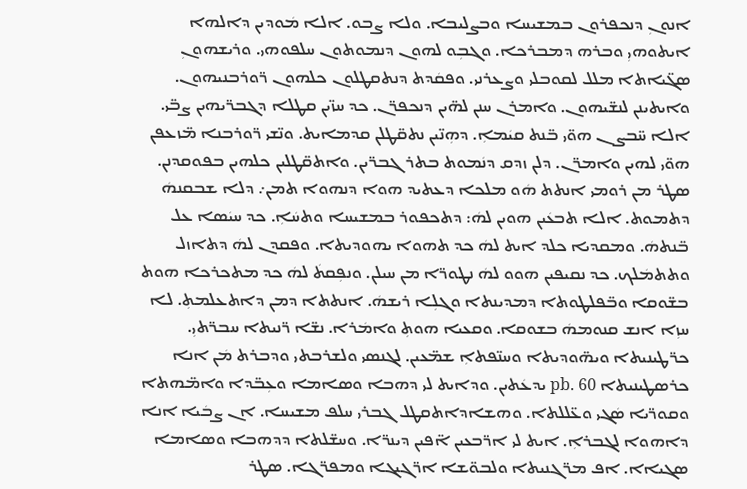ܐܢܘܢܼ ܕܢܟܦܪܘܢ ܒܡܫܝܚܐ ܘܒܨܠܝܒܐ. ܘܠܐ ܨܒܘ. ܐܠܐ ܡܿܘܕܝܢ ܕܐܠܗܐ ܐܝܬܘܗܝܼ ܘܒܪܗ ܕܡܒܪܟܐ. ܘܓܒܼܘ ܠܗܘܢ ܕܢܡܘܬܘܢ ܚܠܦܘܗܝ. ܘܪܝܫܗܘܢܼ ܣܓ̈ܝܐܬܐ ܡܠܠ ܠܩܘܒܠܝ ܘܨܥܪܢܝ. ܘܦܩܿܕܬ ܕܢܬܩܛܠܘܢ ܟܠܗܘܢ ܪ̈ܘܪܒܢܝܗܘܢ. ܘܐܝܬܝܢܢ ܠܢܫ̈ܝܗܘܢ. ܘܐܡܪܢ ܚܢܢ ܠܗ̈ܝܢ ܕܢܟܦܪ̈ܢ. ܟܕ ܚܙ̈ܝܢ ܩܛܠܐ ܕܓܒܪ̈ܝܗܝܢ ܨܒ̈ܝ. ܐܠܐ ܚ̈ܒܨܢ ܗܘ̈ܝ ܒ̈ܢܬ ܩܝܿܡܐܼ. ܕܗܼܢ̈ܝܢ ܢܬܩ̈ܛܠܢ ܩܕܡܐܝܬ. ܘܢ̈ܫܝ ܪ̈ܘܪܒܢܐ ܡ̈ܙܥܦܢ ܗܘ̈ܝ ܠܗܝܢ ܘܐܡܪ̈ܢ. ܕܠܢ ܙܕܩ ܕܢܿܡܘܬ ܒܬܪ ܓܒܪ̈ܝܢ. ܘܐܬܩ̈ܛܠܝܢ ܟܠܗܝܢ ܒܦܘܩܕܢܢ. ܣܛܪ ܡܢ ܪܘܡܝ ܐܢܬܬ ܗܿܘ ܡܠܟܐ ܕܥܬܝܕ ܗܘܐ ܕܢܗܘܐ ܬܡܢ܇ ܕܠܐ ܫܒܩܢܗܿ ܕܬܡܘܬ. ܐܠܐ ܬܒܥܿܝܢ ܗܘܝܢ ܠܗܿ: ܕܬܟܦܘܪ ܒܡܫܝܚܐ ܘܬܚܿܐܼ. ܟܕ ܚܝܿܣܐ ܥܠ ܒ̈ܢܬܗܿ. ܘܡܩܕܝܐ ܟܠܕ ܐܝܬ ܠܗܿ ܟܕ ܬܗܘܐ ܝܗܘܕܝܬܐ. ܘܦܩܕܢ ܠܗܿ ܕܬܐܙܠ ܘܬܬܡܿܠܟ. ܟܕ ܢܩܝܦܝܢ ܗܘܘ ܠܗܿ ܢܛܘܪ̈ܐ ܡܢ ܚܝܠܢ. ܘܢܦܼܩܬܿ ܠܗܿ ܟܕ ܡܬܟܪܟܐ ܗܘܬ ܒܫ̈ܘܩܐ ܘܒ̈ܦܠܛܘܬܐ ܕܡܕܝܢܬܐ ܘܓܠܼܐ ܪܝܫܗܿ. ܐܢܬܬܐ ܕܡܢ ܕܐܬܥܠܡܬܼ. ܠܐ ܚܙܼܐ ܐܢܫ ܩܢܘܡܗܿ ܒܫܘܩܐ. ܘܩܥܝܐ ܗܘܬܼ ܘܐܡܿܪܐ. ܢܫ̈ܐ ܪ̈ܢܝܬܐ ܚܒܪ̈ܬܝܼ. ܟܪ̈ܛܝܢܝܬܐ ܘܝܗ̈ܘܕܝܬܐ ܘܚܢ̈ܦܬܐܼ ܫܡ̈ܥܝܢ. ܠܓܢܣܝ ܘܠܫܪܒܬܝ ܘܕܒܪܬ ܡܿܢ ܐܢܐ ܟܪܣܛܝܢܝܬܐ pb. 60 ܝܕܥܿܬܝܢ. ܘܕܐܝܬ ܠܝ ܕܗܒܐ ܘܣܐܡܐ ܘܥܼܒ̈ܕܐ ܘܐܡ̈ܗܬܐ ܘܩܘܪ̈ܝܐ ܣܿܓܝ ܘܥ̈ܠܠܬܐ. ܘܗܫܐܕܐܬܩܛܠ ܓܒܪܝ ܚܠܦ ܡܫܝܚܐ. ܐܢ ܨܒܿܝܐ ܐܢܐ ܕܐܗܘܐ ܠܓܒܪܐܼ. ܐܝܬ ܠܝ ܐܪ̈ܒܥܝܢ ܐ̈ܦܝܢ ܕܝܢܪ̈ܐ. ܘܚܫ̈ܠܬܐ ܕܕܗܒܐ ܘܣܐܡܐ ܣܓܝܐܐ. ܐܦ ܡܪ̈ܓܢܝܬܐ ܘܠܒܘ̈ܫܐ ܐܪ̈ܓܝܓܐ ܘܡܦܪ̈ܓܐ. ܣܛܪ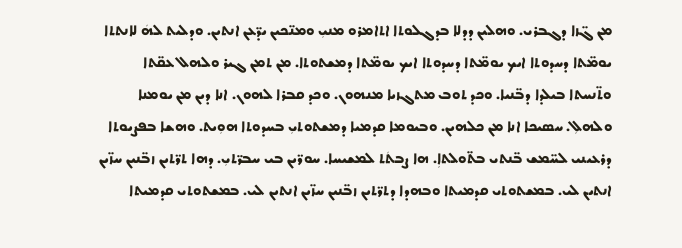ܡܢ ܓ̈ܙܐ ܕܓܒܪܝ. ܘܗܠܝܢ ܕܕܠܐ ܒܕܓܠܘܬܐ ܐܬܐܡܪܘ ܡܢܝܼ ܘܡܢ̈ܟܝܢ ܝܕ̈ܥܢ ܐܢܬܝܢ. ܘܕܠܝܬ ܠܗܿ ܠܐܢܬܬܐ ܝܘܡ̈ܬܐ ܕܚܕܘܬܐ ܐܝܟ ܝܘܡ̈ܬܐ ܕܚܕܘܬܐ ܐܝܟ ܝܘܡ̈ܬܐ ܕܡܫܬܘܬܐ. ܡܢ ܬܡܢ ܓܝܪ ܘܠܗܠ ܥܩ̈ܬܐ ܘܬ̈ܢܚܬܐ ܒܝܠܕܐ ܕܒ̈ܢܝܐ. ܘܟܕ ܬܘܒ ܡܬܓܙܝܐ ܡܢܗܘܢ. ܘܟܕ ܩܒܪܐ ܠܗܘܢ. ܐܢܐ ܕܝܢ ܡܢ ܝܘܡܢܐ ܘܠܗܠܼ. ܚܣܝܟܐ ܐܢܐ ܡܢ ܟܠܗܝܢ. ܘܒܝܘܡܐ ܩܕܡܝܐ ܕܡܫܬܘܬܝܼ ܒܚܕܘܬܐ ܗܘܼܝܬ. ܘܗܫܐ ܒܦܨܝܘܬܐ ܕܪܥܝܢܝ ܠܚ̈ܡܫ ܒ̈ܢܬܝ ܒܬ̈ܘܠܬܐܼ. ܗܐ ܨܒܬܿܬ ܠܡܫܝܚܐ. ܚܘܪ̈ܝܢ ܒܝ ܚܒܪ̈ܬܝܼ. ܕܗܐ ܬܪ̈ܬܝܢ ܙܒ̈ܢܝܢ ܚܙ̈ܝܢ ܐܢܬܝܢ ܠܝ. ܒܡܫܬܘܬܝ ܩܕܡܝܬܐ ܘܒܗܕܐ ܕܬܪ̈ܬܝܢ ܙܒ̈ܢܝܢ ܚܙ̈ܝܢ ܐܢܬܝܢ ܠܝ. ܒܡܫܬܘܬܝ ܩܕܡܝܬܐ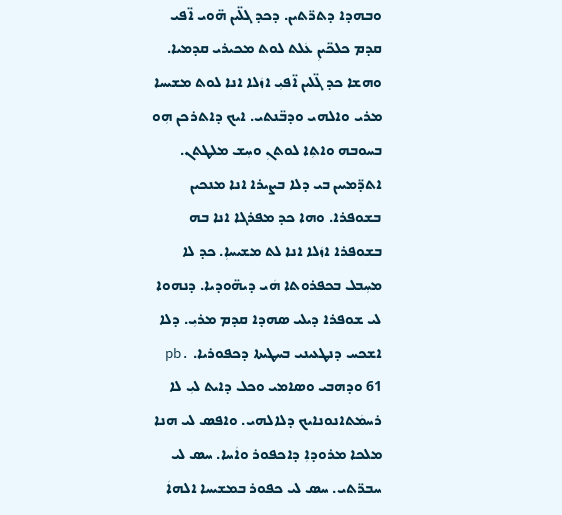ܘܒܗܕܐ ܕܬܪ̈ܬܝܢ. ܕܟܕ ܓܠ̈ܝܢ ܗ̈ܘܝ ܐ̈ܦܝ ܩܕܡ ܟܠܟ̈ܝܢܼ ܥܿܠܬ ܠܘܬ ܡܟܝܪܝ ܩܕܡܝܐ. ܘܗܫܐ ܟܕ ܓ̈ܠܝܢ ܐ̈ܦܝܼ ܐܙܿܠܐ ܐܢܐ ܠܘܬ ܡܫܝܚܐ ܡܪܝ ܘܐܠܗܝ ܘܕܒ̈ܢܬܝ. ܐܝܟ ܕܐܬܪܟܢ ܗܼܘ ܒܚܘܒܗ ܘܐܬܼܐ ܠܘܬܢܼ ܘܚܼܫ ܡܠܛܬܢ. ܐܬܕ̈ܡܝܝܢ ܒܝ ܕܠܐ ܒܨܝܪܐ ܐܢܐ ܡܢܟܝܢ ܒܫܘܦܪܐ. ܘܗܐ ܟܕ ܡܦܪܓܐ ܐܢܐ ܒܗ ܒܫܘܦܪܐ ܐܙܿܠܐ ܐܢܐ ܠܬ ܡܫܝܚܐܼ. ܟܕ ܠܐ ܡܚܼܒܠ ܒܟܦܪܘܬܐ ܗܿܝ ܕܝܗ̈ܘܕܝܐ. ܕܢܗܘܐ ܠܝ ܫܘܦܪܐ ܕܝܠܝ ܣܗܕܐ ܩܕܡ ܡܪܝܼ. ܕܠܐ ܐܫܟܚ ܕܢܛܥܝܢܝ ܒܚܛܝܬܐ ܕܟܦܘܪܝܐ. pb. 61 ܘܕܗܒܝ ܘܣܐܡܝ ܘܟܠ ܕܐܝܬ ܠܝܼ ܠܐ ܪܚܡܿܬܐܢܘܢܐܝܟ ܕܠܐܠܗܝ. ܘܐܦܣ ܠܝ ܗܢܐ ܡܠܟܐ ܡܪܘܕܐܼ ܕܐܟܦܘܪ ܘܐܿܚܐ. ܚܣ ܠܝ ܚܒܪ̈ܬܝ. ܚܣ ܠܝ ܟܦܘܪ ܒܡܫܝܚܐ ܐܠܗܐܿ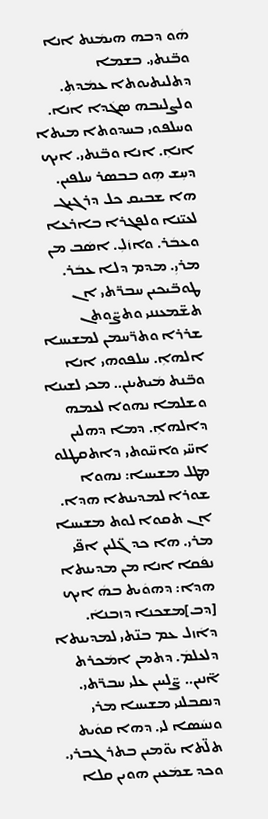ܗܿܘ ܕܒܗ ܗܝܡܿܢܬ ܐܢܐ ܘܒ̈ܢܬܝ. ܒܫܡܐ ܕܬܠܝܬܝܘܬܐ ܥܡܿܕܬܼ. ܘܠܨܠܝܒܗ ܣܓܿܕܐ ܐܢܐ. ܘܚܠܦܘܝ ܒܚܕܘܬܐ ܡܝܬܐ ܐܢܐܼ. ܐܢܐ ܘܒ̈ܢܬܝ. ܐܝܟ ܕܚܼܫ ܗܼܘ ܒܒܣܪ ܚܠܦܝܢ. ܗܐ ܫܒܝܩ ܟܠ ܕܪܓܝܓ ܠܥܝ̈ܢܐ ܘܠܦܓܪܐ ܒܐܪܥܐ ܘܥܒܿܪ. ܘܐܙܿܠܼ. ܐܣܿܒ ܡܢ ܡܪܝܼ. ܡܕܡ ܕܠܐ ܥܒܿܪ. ܛܘܒ̈ܝܟܝܢ ܚܒܪ̈ܬܝ ܐܢ ܬܫ̈ܡܥܢܢܝ ܘܬܨ̈ܘܬܢ ܫܪܪܐ ܘܬܪ̈ܚܡܢ ܠܡܫܝܚܐ ܐܠܗܐܼ. ܚܠܦܘܗܝ ܐܢܐ ܘܒ̈ܢܬ ܡܿܝܬܝܢܢ.. ܡܟܝ ܠܫܝܢܐ ܘܫܠܡܐ ܢܗܘܐ ܠܥܡܗ ܕܐܠܗܐܼ. ܕܡܐ ܕܗܠܝܢ ܐܚ̈ܝ ܘܐܚ̈ܘܬܝ ܕܐܬܩܛܠܘ ܡܛܠ ܡܫܝܚܐ: ܢܗܘܐ ܫܘܪܐ ܠܡܕܝܢܬܐ ܗܕܐ. ܐܢ ܬܩܘܐ ܠܘܬ ܡܫܝܚܐ ܡܪܝ. ܗܐ ܟܕ ܓ̈ܠܝܢ ܐܦ̈ܝ ܢܦܿܩܐ ܐܢܐ ܡܢ ܡܕܝܢܬܐ ܗܕܐ: ܕܗܘܿܝܬ ܒܗܿ ܐܝܟ [ܕܒ]ܡܫܟܢܐ ܕܙܒܢܐܿ. ܕܐܿܙܠ ܥܡ ܒܢ̈ܬܝ ܠܡܕܝܢܬܐ ܕܠܥܠܡܿ. ܕܬܡܢ ܐܡܿܟܪܬ ܐ̈ܢܝܢ.. ܨ̈ܠܝܝܢ ܥܠܝ ܚܒܪ̈ܬܝ. ܕܢܩܒܠܢܝ ܡܫܝܚܐ ܡܪܝ ܘܢܚܿܣܐ ܠܝ. ܕܗܐ ܩܘܿܝܬ ܬܠ̈ܬܐ ܝܘ̈ܡܝܢ ܒܬܪ ܓܒܪܝ. ܘܟܕ ܫܡܿܥܝܢ ܗܘܝܢ ܩܠܐ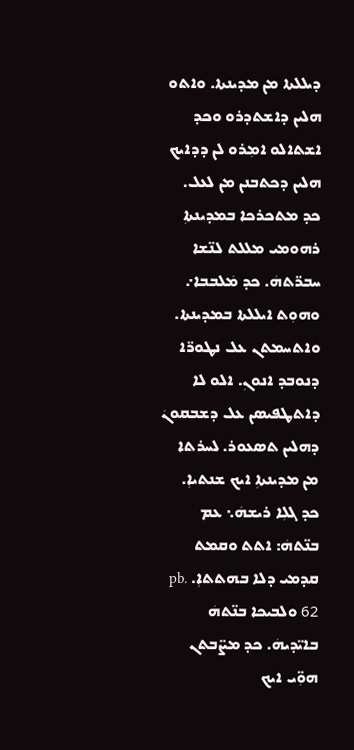ܕܝܠܠܬܐ ܡܢ ܡܕܝܢܬܐ. ܘܐܬܘ ܗܠܝܢ ܕܐܫܬܕܪܘ ܘܟܕ ܐܫܬܐܠܘ ܐܡܼܪܘ ܠܢ ܕܕܐܝܟ ܗܠܝܢ ܕܟܬܒܢܢ ܡܢ ܠܥܠ. ܟܕ ܡܬܟܪܟܐ ܒܡܕܝܢܬܐܼ ܪܗܘܡܝ ܡܠܠܬ ܠܢ̈ܫܐ ܚܒܪ̈ܬܗܿ. ܟܕ ܡܿܠܒܒܐ܇ ܘܗܘܼܬ ܐܝܠܠܬܐ ܒܡܕܝܢܬܐ. ܘܐܬܚܡܬܢ ܥܠ ܢܛܘܪ̈ܐ ܕܢܘܒܕ ܐܢܘܢܼ. ܐܠܘ ܠܐ ܕܐܬܛܦܝܣܢ ܥܠ ܕܫܒܩܘܢܿ ܕܗܠܝܢ ܬܣܥܘܪ. ܠܚܪܬܐ ܡܢ ܡܕܝܢܬܐܼ ܐܝܟ ܫܢܬܝܐܼ. ܟܕ ܓܠܼܐ ܪܝܫܗܿ܆ ܥܡ ܒܢ̈ܬܗܿ: ܐܬܬ ܘܩܡܬ ܩܕܡܝ ܕܠܐ ܒܗܬܬܐܼ. pb. 62 ܘܠܒܝܟܐ ܒܢ̈ܬܗܿ ܒܐܝ̈ܕܝܗܿ. ܟܕ ܡܨ̈ܒܬܢ ܗܘܼ̈ܝ ܐܝܟ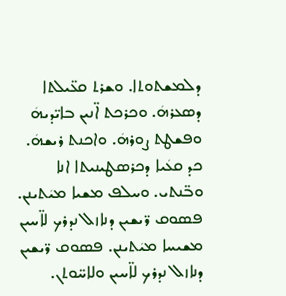ܕܠܡܫܬܘܬܐ. ܘܫܪܬ ܩܥ̈ܝܠܬܐ ܕܣܥܪܗܿ. ܘܟܪܟܬ ܐ̈ܢܝܢ ܒܐܝ̈ܕܝܗܿ ܘܦܫܛܬ ܨܘܪܗܿ. ܘܐܟܢܬ ܪܝܫܗܿ. ܟܕ ܩܥܿܝܐ ܕܟܪܣܛܝܢܝܬܐ ܐܢܐ ܘܒ̈ܢܬܝ. ܘܚܠܦ ܡܫܝܐ ܡܝܿܬܝܢܢ. ܦܣܘܩ ܪ̈ܝܫܝܢ ܕܢܐܙܠ ܢܕܪܟ ܠܐ̈ܚܝܢ ܡܫܝܚܐ ܡܝܿܬܝܢܢ. ܦܣܘܩ ܪ̈ܝܫܝܢ ܕܢܐܙܠ ܢܕܪܟ ܠܐ̈ܚܝܢ ܘܠܐܚ̈ܘܬܢ.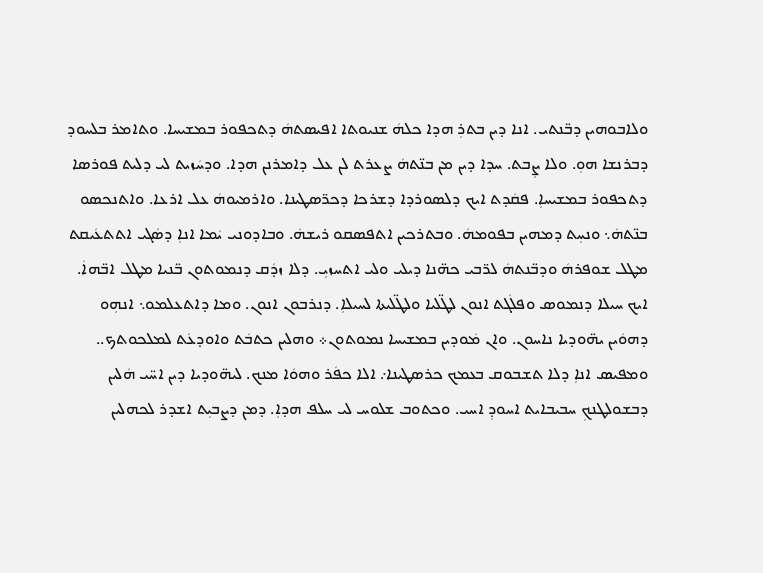ܘܠܐܒܘܗܝܢ ܕܒ̈ܢܬܝ. ܐܢܐ ܕܝܢ ܒܬܪܼ ܗܕܐ ܟܠܗܿ ܫܢܝܘܬܐ ܐܦܝܣܬܗܿ ܕܬܟܦܘܪ ܒܡܫܝܚܐ. ܘܬܐܡܪ ܒܠܚܘܕ ܕܒܪܢܫܐ ܗܘܼ. ܘܠܐ ܨܼܒܬ. ܚܕܐ ܕܝܢ ܡܢ ܒܢ̈ܬܗܿ ܨܥܪܬ ܠܢ ܥܠ ܕܐܡܪܢܢ ܗܕܐ. ܘܕܚܿܙܝܬ ܠܝ ܕܠܝܬ ܦܘܪܣܐ ܕܬܟܦܘܪ ܒܡܫܝܚܐܼ. ܦܩܿܕܬ ܐܝܟ ܕܠܣܘܪܕܐ ܕܫܪܟܐ ܕܟܪ̈ܣܛܝܢܐ. ܘܐܪܡܝܘܗܿ ܥܠ ܐܪܥܐ. ܘܐܬܢܟܣܘ ܒܢ̈ܬܗܿ܆ ܘܢܚܼܬ ܕܡܗܝܢ ܒܦܘܡܗܿ. ܘܒܬܪܟܝܢ ܐܬܦܣܩܘ ܪܝܫܗܿ. ܘܒܐܕܘܢܝ ܝܿܡܐ ܐܢܐܼ ܕܣܿܓܝ ܐܬܬܥܿܝܩܬ ܡܛܠ ܫܘܦܪܗܿ ܘܕܒ̈ܢܬܗܿ ܠܪ̈ܒܝ ܟܗ̈ܢܐ ܕܝܠܝ ܘܠܝ ܐܬܚܙܝܼ. ܕܠܐ ܙܕܿܩ ܕܢܡܘܬܘܢ ܒ̈ܢܝܐ ܡܛܠ ܐܒ̈ܗܐܿ. ܐܝܟ ܚܝܠܐ ܕܢܡܘܣ ܘܦܠܿܓܬ ܐܢܘܢ ܠܛ̈ܠܝܐ ܘܠܛ̈ܠܝܬܐ ܠܚܝܠܐܼ. ܕܢܪܒܘܢ ܐܢܘܢ. ܘܡܐ ܕܐܬܥܠܡܘ܆ ܐܢܗܼܘ ܕܗܘܿܝܢ ܝܗ̈ܘܕܝܐ ܢܐܚܘܢ. ܘܐܢ ܡܿܘܕܝܢ ܒܡܫܝܚܐ ܢܡܘܬܘܢ܀ ܘܗܠܝܢ ܟܬܒܿܬ ܘܐܘܕܥܿܬ ܠܡܠܟܘܬܟ.. ܘܡܦܝܣ ܐܢܐܼ ܕܠܐ ܬܫܒܘܩ ܒܥܡܟ ܟܪܣܛܝܢܐ܇ ܐܠܐ ܟܦܿܪ ܘܗܘܿܐ ܡܢܟ. ܠܝܗ̈ܘܕܝܐ ܕܝܢ ܐܚ̈ܝ ܗܿܠܝܢ ܕܒܫܘܠܛܢܟܼ ܚܒܝܒܐܝܬ ܐܚܘܕܼ ܐܚܝ. ܘܟܬܘܒ ܫܠܘܚ ܠܝ ܚܠܦ ܗܕܐܼ. ܕܡܢ ܕܨܒܝܼܬ ܐܫܕܪ ܠܟܗܠܝܢ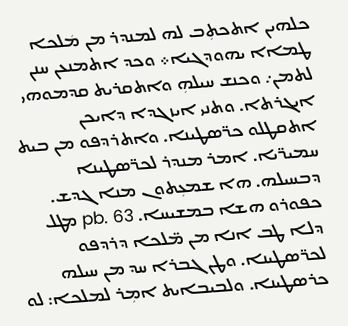ܟܠܗܝܢ ܐܬܟܬܼܒ ܠܗ ܠܡܢܕܪ ܡܢ ܡܿܠܟܐ ܛܡܐܐ ܝܗܘܕܓܝܐ܀ ܘܟܕ ܐܬܡܢܥܢ ܚܢܢ ܠܬܡܢ܇ ܘܟܢܫ ܚܝܠܗܼ ܘܐܬܩܪܝܬ ܩܕܡܘܗܝ ܐܝܓܪܬܐ. ܘܬܢܝ ܐܝܙܓܕܐ ܕܐܝܟܢ ܐܬܩܛܠܘ ܟܪ̈ܣܛܝܢܐ. ܘܐܬܪܕܦܘ ܡܢ ܒܝܬ ܚܡܝܪ̈ܝܐ. ܐܡܪ ܡܢܕܪ ܠܟܪ̈ܣܛܝܢܐ ܕܒܚܝܠܗ. ܗܐ ܫܡܥܼܬܘܢ ܡܢܐ ܓܕܫ. ܟܦܘܪܘ ܗܫܐ ܒܡܫܝܚܐ. pb. 63 ܡܛܠ ܕܠܐ ܛܒ ܐܢܐ ܡܢ ܡ̈ܠܟܐ ܕܪܕܦܘ ܠܟܪ̈ܣܛܝܢܐ. ܘܛܢ ܓܒܪܐ ܚܕ ܡܢ ܚܝܠܗ ܟܪܣܛܝܢܐ. ܘܠܒܝܒܐܝܬ ܐܡܼܪ ܠܡܠܟܐ: ܠܘ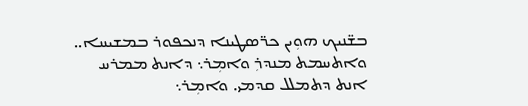ܒܫ̈ܢܝܟ ܗܘܼܝܢ ܟܪ̈ܣܛܝܢܐ ܕܢܟܦܘܪ ܒܡܫܝܚܐ.. ܘܐܬܚܡܬ ܡܢܕܪܼ ܘܐܡܼܪ܆ ܕܐܢܬ ܡܡܪܚ ܐܢܬ ܕܬܡܠܠ ܩܕܡܝ. ܘܐܡܼܪ܆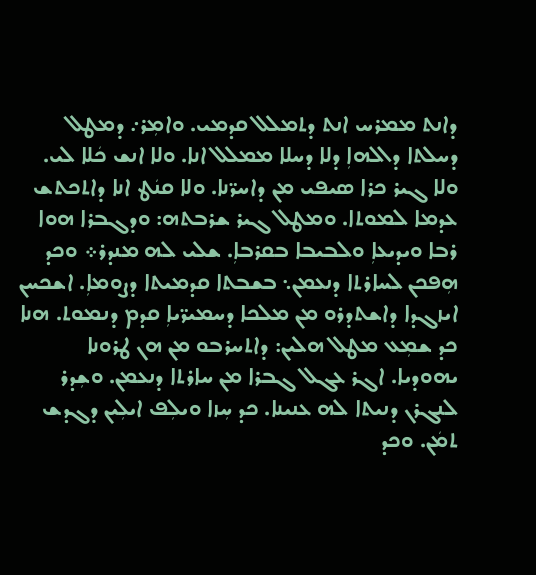ܕܐܢܬ ܡܡܪܚ ܐܢܬ ܕܬܡܠܠ ܩܕܡܝ. ܘܐܡܼܪ܇ ܕܡܛܠ ܕܚܠܬܐ ܕܐܠܗܐܼ ܕܠܐ ܕܚܠܐ ܡܡܠܠ ܐܢܐ. ܘܠܐ ܐܢܫ ܟܿܠܐ ܠܝ. ܘܠܐ ܓܝܪ ܟܪܐ ܣܝܦܝ ܡܢ ܕܐܚܪ̈ܢܐ. ܘܠܐ ܩܢܿܛ ܐܢܐ ܕܐܬܟܬܫ ܥܕܡܐ ܠܡܘܬܐ. ܘܡܛܠ ܓܝܪ ܫܪܒܬܗ: ܘܕܓܒܪܐ ܗܘܐ ܪܒܐ ܘܝܕܝܥܐܼ ܘܠܒܝܒܐ ܒܩܪܒܐܼ. ܫܠܝ ܠܗ ܡܢܕܪ܀ ܘܟܕ ܗܼܦܟܢ ܠܚܐܪܬܐ ܕܢܥܡܢ܆ ܒܫܒܬܐ ܩܕܡܝܬܐ ܕܨܘܡܐܼ. ܐܫܟܚܢ ܐܝܙܓܕܐ ܕܐܫܬܕܪܘ ܡܢ ܡܠܟܐ ܕܚܡܝܪ̈ܝܐܼ ܩܕܡ ܕܢܡܘܬ. ܗܢܐ ܟܕ ܫܡܼܥ ܡܛܠ ܗܠܝܢ: ܕܐܬܚܪܒܘ ܡܢ ܗܢ ܛܪܘܢܐ ܝܗܘܕܝܐ. ܐܓܪ ܥܓܠ ܓܒܪܐ ܡܢ ܚܐܪܬܐ ܕܢܥܡܢ. ܘܫܼܕܪ ܠܢܓܪܢ ܕܢܝܬܐ ܠܗ ܥܢܝܢܐ. ܟܕ ܚܼܙܐ ܘܝܠܼܦ ܐܝܠܼܝܢ ܕܓܕܫ ܬܡܿܢ. ܘܟܕ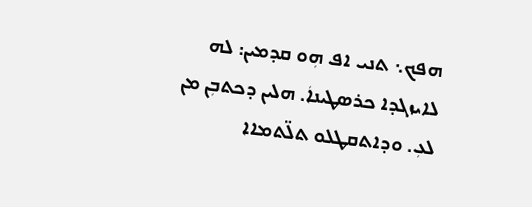ܗܦܟ܆ ܬܢܝ ܐܦ ܗܼܘ ܩܕܡܝܢ: ܠܗ ܠܐܝܙܓܕܐ ܟܪܣܛܝܢܐܿ. ܗܠܝܢ ܕܟܬܒܼܢ ܡܢ ܠܥܼ. ܘܕܐܬܩܛܠܘ ܬܠ̈ܬܡܐܐ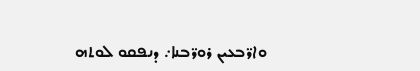ܘܐܪ̈ܒܥܝܢ ܪܘܪ̈ܒܢܐ܇ ܕܢܦܩܘ ܠܘܬܗ